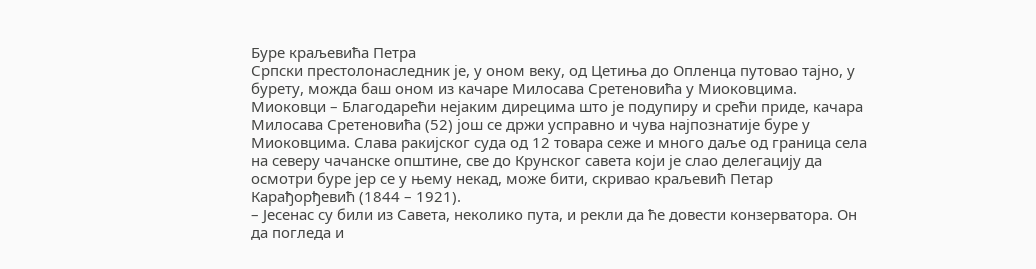Буре краљевића Петра
Српски престолонаследник је, у оном веку, од Цетиња до Опленца путовао тајно, у бурету, можда баш оном из качаре Милосава Сретеновића у Миоковцима.
Миоковци – Благодарећи нејаким дирецима што је подупиру и срећи приде, качара Милосава Сретеновића (52) још се држи усправно и чува најпознатије буре у Миоковцима. Слава ракијског суда од 12 товара сеже и много даље од граница села на северу чачанске општине, све до Крунског савета који је слао делегацију да осмотри буре јер се у њему некад, може бити, скривао краљевић Петар Карађорђевић (1844 – 1921).
– Јесенас су били из Савета, неколико пута, и рекли да ће довести конзерватора. Он да погледа и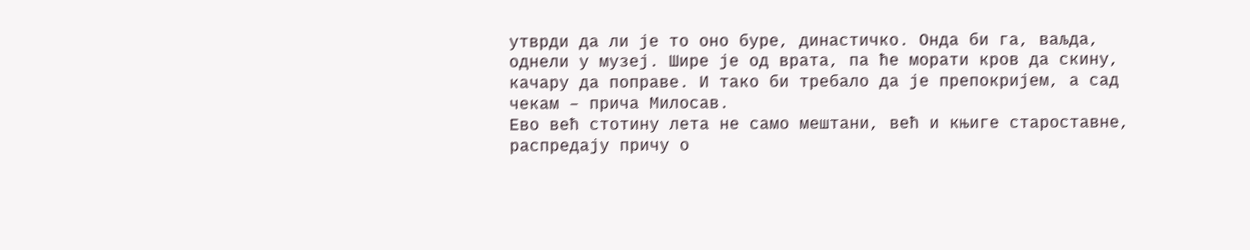утврди да ли је то оно буре, династичко. Онда би га, ваљда, однели у музеј. Шире је од врата, па ће морати кров да скину, качару да поправе. И тако би требало да је препокријем, а сад чекам – прича Милосав.
Ево већ стотину лета не само мештани, већ и књиге староставне, распредају причу о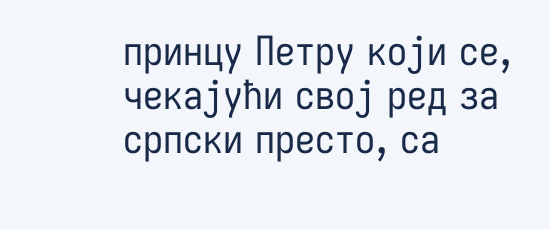принцу Петру који се, чекајући свој ред за српски престо, са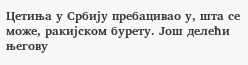Цетиња у Србију пребацивао у, шта се може, ракијском бурету. Још делећи његову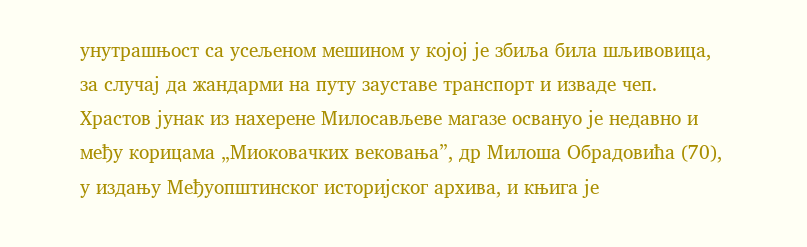унутрашњост са усељеном мешином у којој је збиља била шљивовица, за случај да жандарми на путу зауставе транспорт и изваде чеп.
Храстов јунак из нахерене Милосављеве магазе освануо је недавно и међу корицама „Миоковачких вековања”, др Милоша Обрадовића (70), у издању Међуопштинског историјског архива, и књига је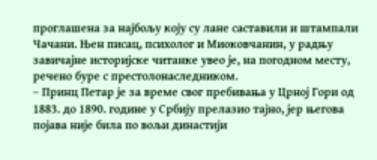проглашена за најбољу коју су лане саставили и штампали Чачани. Њен писац, психолог и Миоковчанин, у радњу завичајне историјске читанке увео је, на погодном месту, речено буре с престолонаследником.
– Принц Петар је за време свог пребивања у Црној Гори од 1883. до 1890. године у Србију прелазио тајно, јер његова појава није била по вољи династији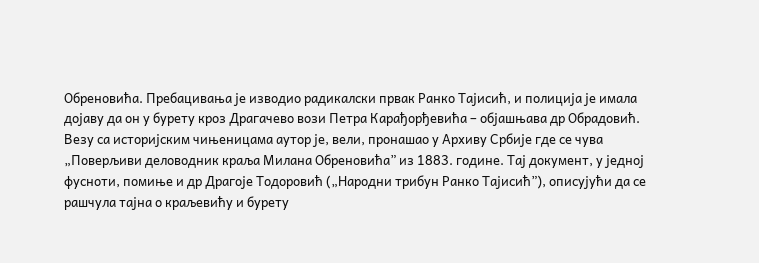Обреновића. Пребацивања је изводио радикалски првак Ранко Тајисић, и полиција је имала дојаву да он у бурету кроз Драгачево вози Петра Карађорђевића – објашњава др Обрадовић.
Везу са историјским чињеницама аутор је, вели, пронашао у Архиву Србије где се чува „Поверљиви деловодник краља Милана Обреновића” из 1883. године. Тај документ, у једној фусноти, помиње и др Драгоје Тодоровић („Народни трибун Ранко Тајисић”), описујући да се рашчула тајна о краљевићу и бурету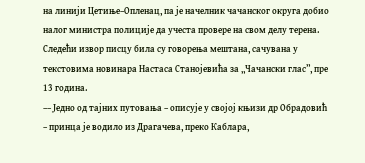на линији Цетиње–Опленац, па је начелник чачанског округа добио налог министра полиције да учеста провере на свом делу терена. Следећи извор писцу била су говорења мештана, сачувана у текстовима новинара Настаса Станојевића за „Чачански глас”, пре 13 година.
–– Једно од тајних путовања – описује у својој књизи др Обрадовић – принца је водило из Драгачева, преко Каблара,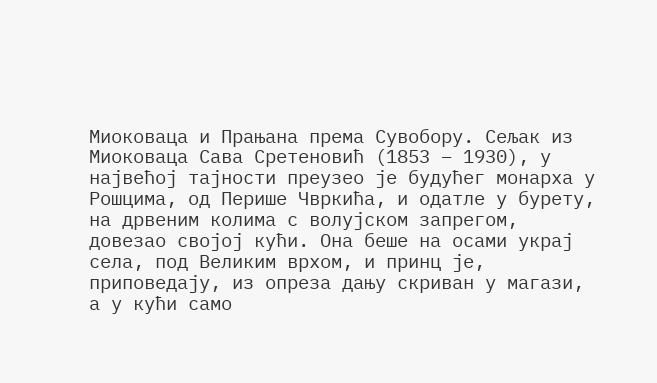Миоковаца и Прањана према Сувобору. Сељак из Миоковаца Сава Сретеновић (1853 – 1930), у највећој тајности преузео је будућег монарха у Рошцима, од Перише Чвркића, и одатле у бурету, на дрвеним колима с волујском запрегом, довезао својој кући. Она беше на осами украј села, под Великим врхом, и принц је, приповедају, из опреза дању скриван у магази, а у кући само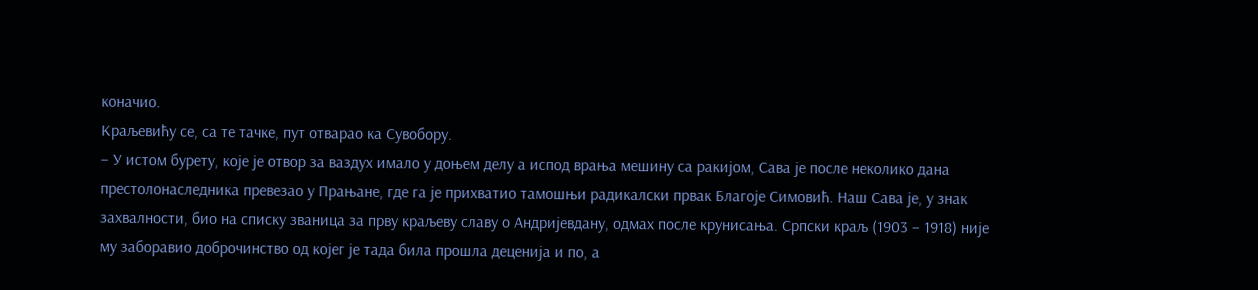коначио.
Краљевићу се, са те тачке, пут отварао ка Сувобору.
– У истом бурету, које је отвор за ваздух имало у доњем делу а испод врања мешину са ракијом, Сава је после неколико дана престолонаследника превезао у Прањане, где га је прихватио тамошњи радикалски првак Благоје Симовић. Наш Сава је, у знак захвалности, био на списку званица за прву краљеву славу о Андријевдану, одмах после крунисања. Српски краљ (1903 – 1918) није му заборавио доброчинство од којег је тада била прошла деценија и по, а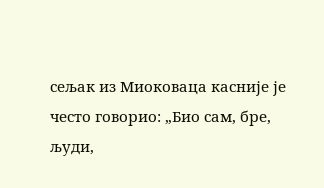сељак из Миоковаца касније је често говорио: „Био сам, бре, људи,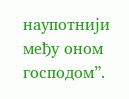наупотнији међу оном господом”.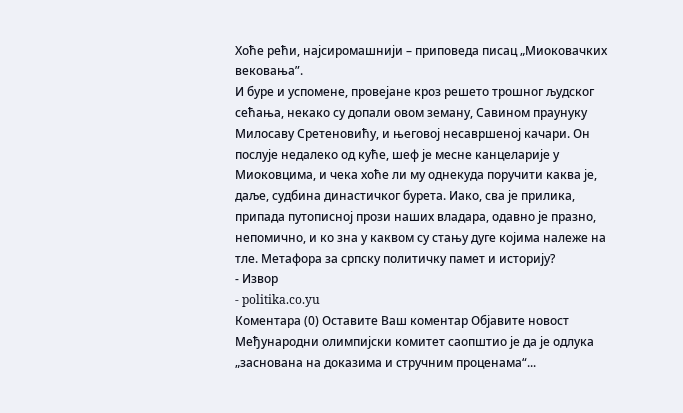Хоће рећи, најсиромашнији – приповеда писац „Миоковачких вековања”.
И буре и успомене, провејане кроз решето трошног људског сећања, некако су допали овом земану, Савином праунуку Милосаву Сретеновићу, и његовој несавршеној качари. Он послује недалеко од куће, шеф је месне канцеларије у Миоковцима, и чека хоће ли му однекуда поручити каква је, даље, судбина династичког бурета. Иако, сва је прилика, припада путописној прози наших владара, одавно је празно, непомично, и ко зна у каквом су стању дуге којима належе на тле. Метафора за српску политичку памет и историју?
- Извор
- politika.co.yu
Коментара (0) Оставите Ваш коментар Објавите новост
Међународни олимпијски комитет саопштио је да је одлука „заснована на доказима и стручним проценама“...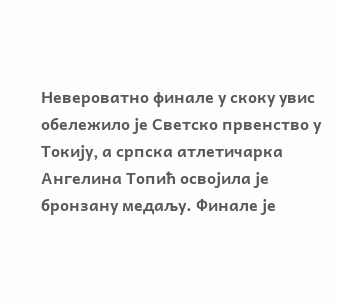Невероватно финале у скоку увис обележило је Светско првенство у Токију, а српска атлетичарка Ангелина Топић освојила је бронзану медаљу. Финале је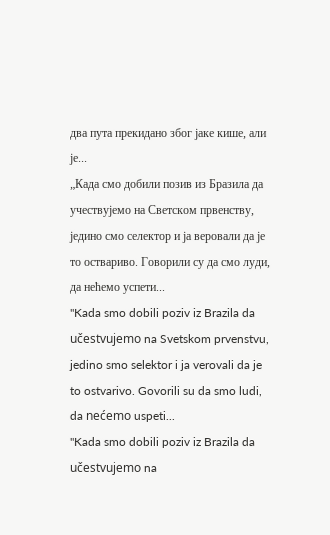два пута прекидано због јаке кише, али је...
„Када смо добили позив из Бразила да учествујемо на Светском првенству, једино смо селектор и ја веровали да је то оствариво. Говорили су да смо луди, да нећемо успети...
"Kada smo dobili poziv iz Brazila da učestvujemo na Svetskom prvenstvu, jedino smo selektor i ja verovali da je to ostvarivo. Govorili su da smo ludi, da nećemo uspeti...
"Kada smo dobili poziv iz Brazila da učestvujemo na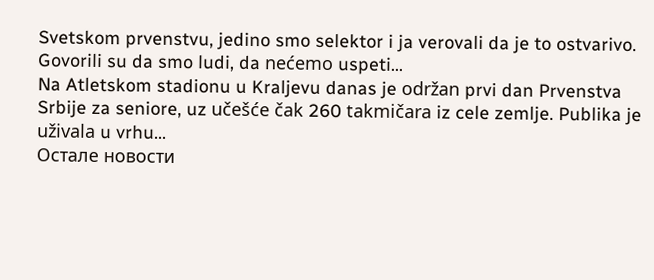Svetskom prvenstvu, jedino smo selektor i ja verovali da je to ostvarivo. Govorili su da smo ludi, da nećemo uspeti...
Na Atletskom stadionu u Kraljevu danas je održan prvi dan Prvenstva Srbije za seniore, uz učešće čak 260 takmičara iz cele zemlje. Publika je uživala u vrhu...
Остале новости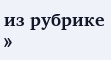из рубрике »